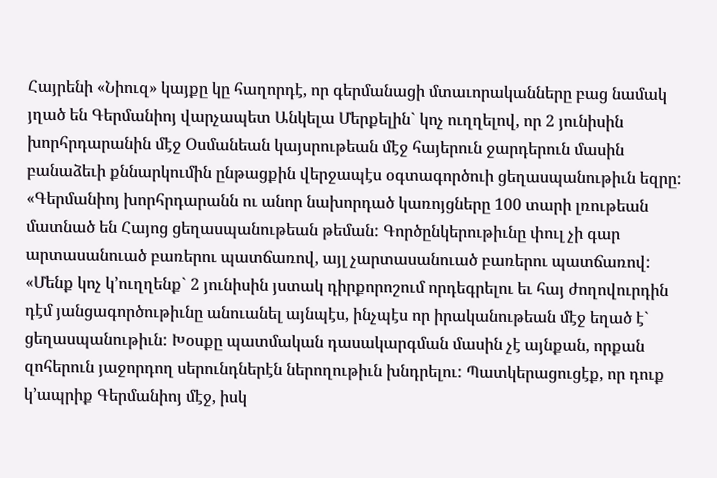Հայրենի «Նիուզ» կայքը կը հաղորդէ, որ գերմանացի մտաւորականները բաց նամակ յղած են Գերմանիոյ վարչապետ Անկելա Մերքելին` կոչ ուղղելով, որ 2 յունիսին խորհրդարանին մէջ Օսմանեան կայսրութեան մէջ հայերուն ջարդերուն մասին բանաձեւի քննարկումին ընթացքին վերջապէս օգտագործուի ցեղասպանութիւն եզրը:
«Գերմանիոյ խորհրդարանն ու անոր նախորդած կառոյցները 100 տարի լռութեան մատնած են Հայոց ցեղասպանութեան թեման: Գործընկերութիւնը փուլ չի գար արտասանուած բառերու պատճառով, այլ չարտասանուած բառերու պատճառով:
«Մենք կոչ կ’ուղղենք` 2 յունիսին յստակ դիրքորոշում որդեգրելու եւ հայ ժողովուրդին դէմ յանցագործութիւնը անուանել այնպէս, ինչպէս որ իրականութեան մէջ եղած է` ցեղասպանութիւն: Խօսքը պատմական դասակարգման մասին չէ այնքան, որքան զոհերուն յաջորդող սերունդներէն ներողութիւն խնդրելու: Պատկերացուցէք, որ դուք կ’ապրիք Գերմանիոյ մէջ, իսկ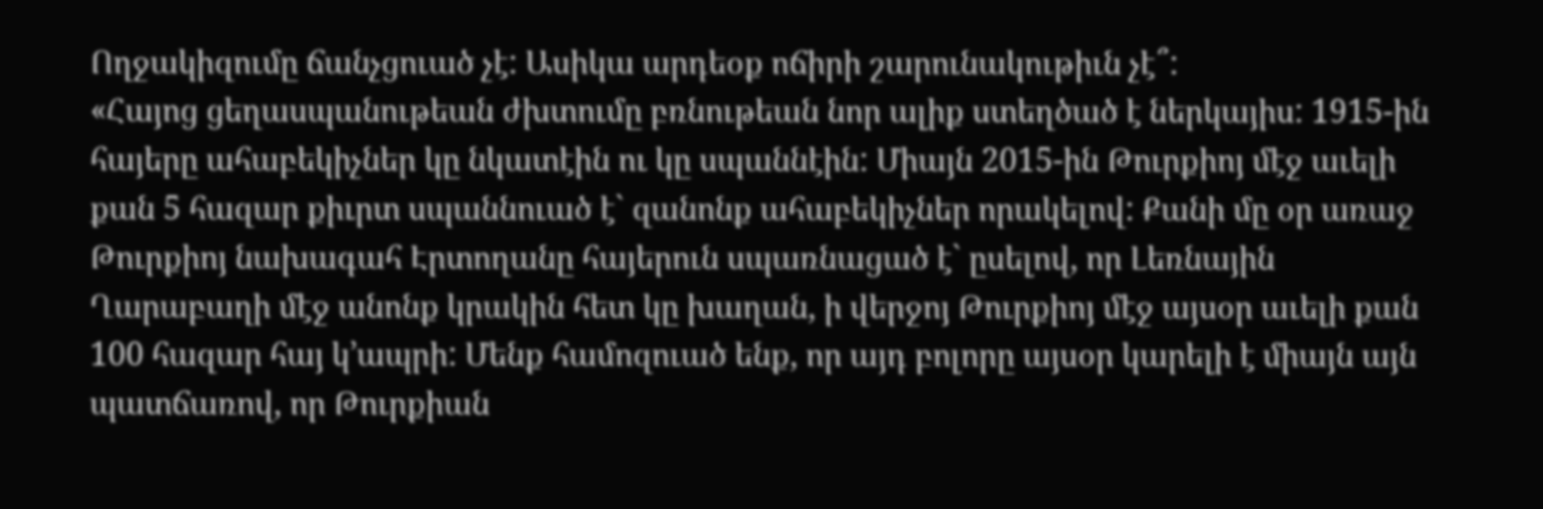Ողջակիզումը ճանչցուած չէ: Ասիկա արդեօք ոճիրի շարունակութիւն չէ՞:
«Հայոց ցեղասպանութեան ժխտումը բռնութեան նոր ալիք ստեղծած է ներկայիս: 1915-ին հայերը ահաբեկիչներ կը նկատէին ու կը սպաննէին: Միայն 2015-ին Թուրքիոյ մէջ աւելի քան 5 հազար քիւրտ սպաննուած է` զանոնք ահաբեկիչներ որակելով: Քանի մը օր առաջ Թուրքիոյ նախագահ Էրտողանը հայերուն սպառնացած է` ըսելով, որ Լեռնային Ղարաբաղի մէջ անոնք կրակին հետ կը խաղան, ի վերջոյ Թուրքիոյ մէջ այսօր աւելի քան 100 հազար հայ կ’ապրի: Մենք համոզուած ենք, որ այդ բոլորը այսօր կարելի է միայն այն պատճառով, որ Թուրքիան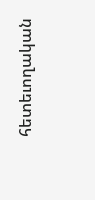հետեւողական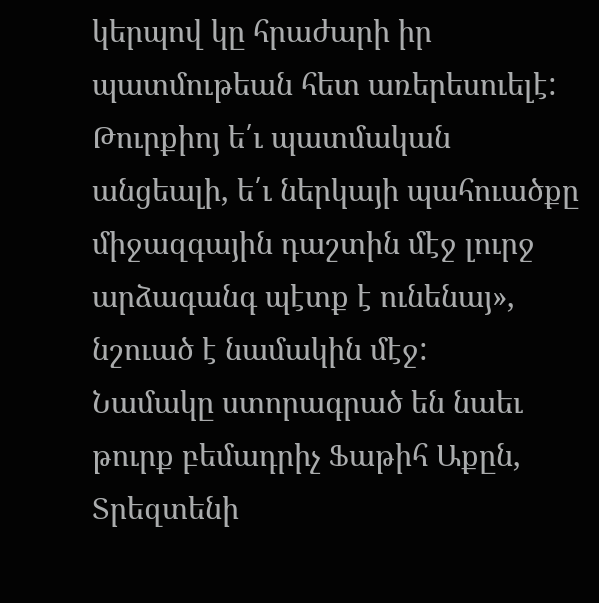կերպով կը հրաժարի իր պատմութեան հետ առերեսուելէ: Թուրքիոյ ե՛ւ պատմական անցեալի, ե՛ւ ներկայի պահուածքը միջազգային դաշտին մէջ լուրջ արձագանգ պէտք է ունենայ», նշուած է նամակին մէջ:
Նամակը ստորագրած են նաեւ թուրք բեմադրիչ Ֆաթիհ Աքըն, Տրեզտենի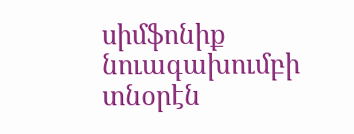սիմֆոնիք նուագախումբի տնօրէն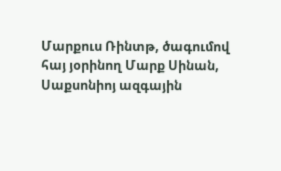Մարքուս Ռինտթ, ծագումով հայ յօրինող Մարք Սինան, Սաքսոնիոյ ազգային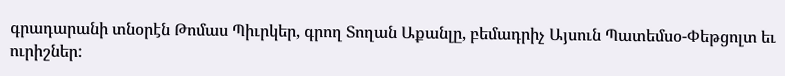գրադարանի տնօրէն Թոմաս Պիւրկեր, գրող Տողան Աքանլը, բեմադրիչ Այսուն Պատեմսօ-Փեթցոլտ եւ ուրիշներ: